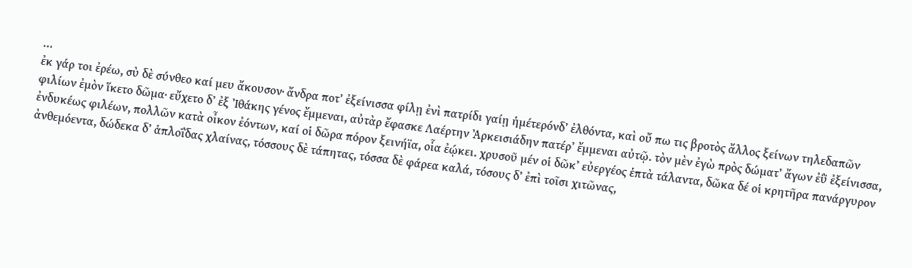…
ἐκ γάρ τοι ἐρέω, σὺ δὲ σύνθεο καί μευ ἄκουσον· ἄνδρα ποτʼ ἐξείνισσα φίλῃ ἐνὶ πατρίδι γαίῃ ἡμέτερόνδʼ ἐλθόντα, καὶ οὔ πω τις βροτὸς ἄλλος ξείνων τηλεδαπῶν φιλίων ἐμὸν ἵκετο δῶμα· εὔχετο δʼ ἐξ Ἰθάκης γένος ἔμμεναι, αὐτὰρ ἔφασκε Λαέρτην Ἀρκεισιάδην πατέρʼ ἔμμεναι αὐτῷ. τὸν μὲν ἐγὼ πρὸς δώματʼ ἄγων ἐῢ ἐξείνισσα, ἐνδυκέως φιλέων, πολλῶν κατὰ οἶκον ἐόντων, καί οἱ δῶρα πόρον ξεινήϊα, οἷα ἐῴκει. χρυσοῦ μέν οἱ δῶκʼ εὐεργέος ἑπτὰ τάλαντα, δῶκα δέ οἱ κρητῆρα πανάργυρον ἀνθεμόεντα, δώδεκα δʼ ἁπλοΐδας χλαίνας, τόσσους δὲ τάπητας, τόσσα δὲ φάρεα καλά, τόσους δʼ ἐπὶ τοῖσι χιτῶνας,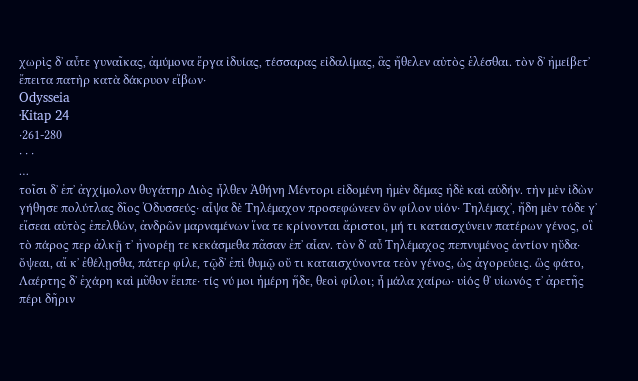χωρὶς δʼ αὖτε γυναῖκας, ἀμύμονα ἔργα ἰδυίας, τέσσαρας εἰδαλίμας, ἃς ἤθελεν αὐτὸς ἑλέσθαι. τὸν δʼ ἠμείβετʼ ἔπειτα πατὴρ κατὰ δάκρυον εἴβων·
Odysseia
·Kitap 24
·261-280
· · ·
…
τοῖσι δʼ ἐπʼ ἀγχίμολον θυγάτηρ Διὸς ἦλθεν Ἀθήνη Μέντορι εἰδομένη ἠμὲν δέμας ἠδὲ καὶ αὐδήν. τὴν μὲν ἰδὼν γήθησε πολύτλας δῖος Ὀδυσσεύς· αἶψα δὲ Τηλέμαχον προσεφώνεεν ὃν φίλον υἱόν· Τηλέμαχʼ, ἤδη μὲν τόδε γʼ εἴσεαι αὐτὸς ἐπελθών, ἀνδρῶν μαρναμένων ἵνα τε κρίνονται ἄριστοι, μή τι καταισχύνειν πατέρων γένος, οἳ τὸ πάρος περ ἀλκῇ τʼ ἠνορέῃ τε κεκάσμεθα πᾶσαν ἐπʼ αἶαν. τὸν δʼ αὖ Τηλέμαχος πεπνυμένος ἀντίον ηὔδα· ὄψεαι, αἴ κʼ ἐθέλῃσθα, πάτερ φίλε, τῷδʼ ἐπὶ θυμῷ οὔ τι καταισχύνοντα τεὸν γένος, ὡς ἀγορεύεις. ὣς φάτο, Λαέρτης δʼ ἐχάρη καὶ μῦθον ἔειπε· τίς νύ μοι ἡμέρη ἥδε, θεοὶ φίλοι; ἦ μάλα χαίρω· υἱός θʼ υἱωνός τʼ ἀρετῆς πέρι δῆριν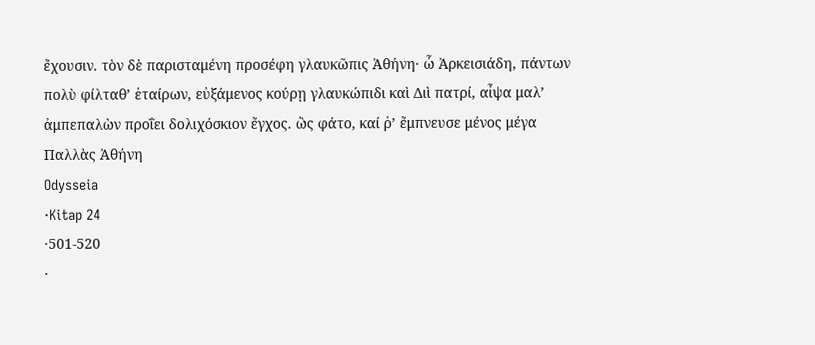ἔχουσιν. τὸν δὲ παρισταμένη προσέφη γλαυκῶπις Ἀθήνη· ὦ Ἀρκεισιάδη, πάντων πολὺ φίλταθʼ ἑταίρων, εὐξάμενος κούρῃ γλαυκώπιδι καὶ Διὶ πατρί, αἶψα μαλʼ ἀμπεπαλὼν προΐει δολιχόσκιον ἔγχος. ὣς φάτο, καί ῥʼ ἔμπνευσε μένος μέγα Παλλὰς Ἀθήνη
Odysseia
·Kitap 24
·501-520
·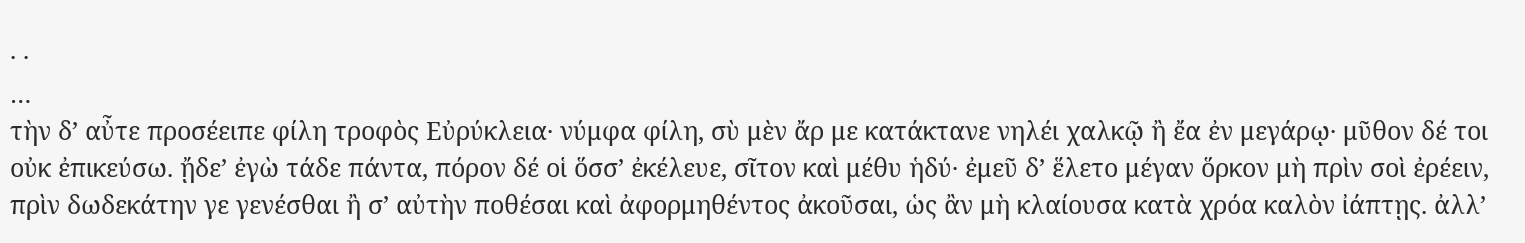· ·
…
τὴν δʼ αὖτε προσέειπε φίλη τροφὸς Εὐρύκλεια· νύμφα φίλη, σὺ μὲν ἄρ με κατάκτανε νηλέι χαλκῷ ἢ ἔα ἐν μεγάρῳ· μῦθον δέ τοι οὐκ ἐπικεύσω. ᾔδεʼ ἐγὼ τάδε πάντα, πόρον δέ οἱ ὅσσʼ ἐκέλευε, σῖτον καὶ μέθυ ἡδύ· ἐμεῦ δʼ ἕλετο μέγαν ὅρκον μὴ πρὶν σοὶ ἐρέειν, πρὶν δωδεκάτην γε γενέσθαι ἢ σʼ αὐτὴν ποθέσαι καὶ ἀφορμηθέντος ἀκοῦσαι, ὡς ἂν μὴ κλαίουσα κατὰ χρόα καλὸν ἰάπτῃς. ἀλλʼ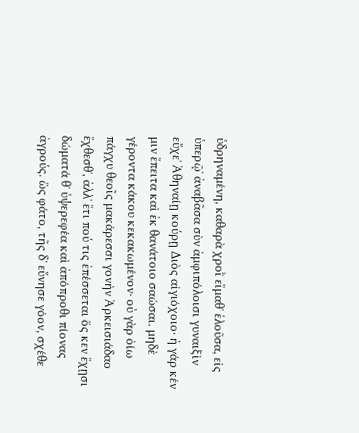ὑδρηναμένη, καθαρὰ χροῒ εἵμαθʼ ἑλοῦσα, εἰς ὑπερῷʼ ἀναβᾶσα σὺν ἀμφιπόλοισι γυναιξὶν εὔχεʼ Ἀθηναίῃ κούρῃ Διὸς αἰγιόχοιο· ἡ γάρ κέν μιν ἔπειτα καὶ ἐκ θανάτοιο σαώσαι. μηδὲ γέροντα κάκου κεκακωμένον· οὐ γὰρ ὀίω πάγχυ θεοῖς μακάρεσσι γονὴν Ἀρκεισιάδαο ἔχθεσθʼ, ἀλλʼ ἔτι πού τις ἐπέσσεται ὅς κεν ἔχῃσι δώματά θʼ ὑψερεφέα καὶ ἀπόπροθι πίονας ἀγρούς. ὣς φάτο, τῆς δʼ εὔνησε γόον, σχέθε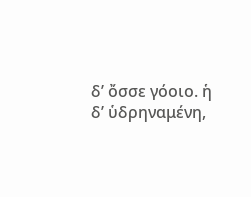δʼ ὄσσε γόοιο. ἡ δʼ ὑδρηναμένη,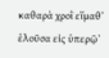καθαρὰ χροῒ εἵμαθʼ ἑλοῦσα εἰς ὑπερῷʼ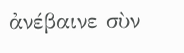ἀνέβαινε σὺν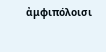ἀμφιπόλοισι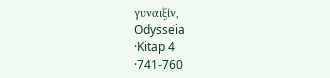γυναιξίν,
Odysseia
·Kitap 4
·741-760